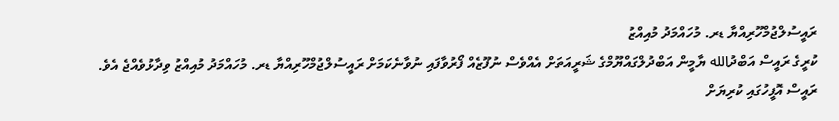ރައީސުލްޖުމްހޫރިއްޔާ ޑރ. މުހައްމަދު މުއިއްޒު
ކުރީގެ ރައީސް އަބްދުالله ޔާމީން އަބްދުލްގައްޔޫމްގެ ޝަރީއަތަށް އެއްވެސް ނުފޫޒެއް ފޯރުވާފައި ނުވާނެކަމަށް ރައީސުލްޖުމްހޫރިއްޔާ ޑރ. މުހައްމަދު މުއިއްޒު ވިދާޅުވެއްޖެ އެވެ.
ރައީސް އޮފީހުގައި ކުރިޔަށް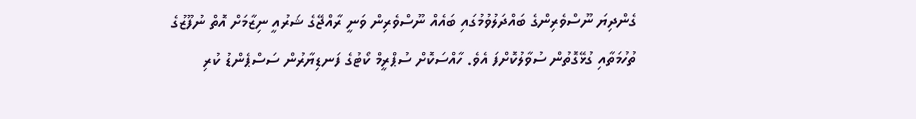ގެންދިޔަ ނޫސްވެރިންގެ ބައްދަލުވުމުގައި ބައެއް ނޫސްވެރިން ވަނީ ރާއްޖޭގެ ޝަރުއީ ނިޒާމަށް އޮތް ނުފޫޒުގެ ތުހުމަތާއި ގުޅޭގޮތުން ސުވާލުކޮށްފަ އެވެ. ހާއްސަކޮށް ސުޕްރީމް ކޯޓުގެ ފަނޑިޔާރުން ސަސްޕެންޑު ކުރި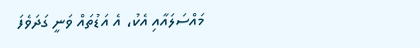މައްސަލައާއި އެކު، އެ އަޑުތައް ވަނީ ގަދަވެފަ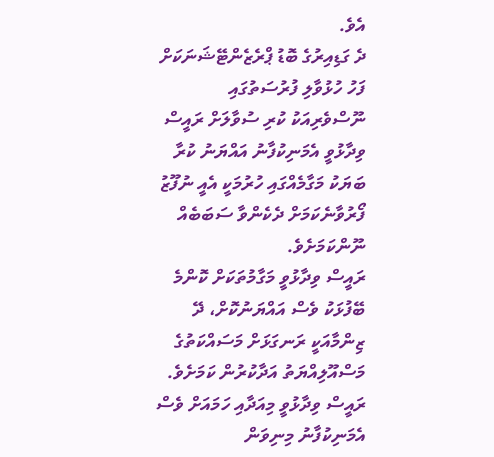އެވެ.
ދެ ގަޑިއިރުގެ ބޮޑު ޕްރެޒެންޓޭޝަނަކަށް ފަހު ހުޅުވާލި ފުރުސަތުގައި ނޫސްވެރިއަކު ކުރި ސުވާލަށް ރައީސް ވިދާޅުވީ އެމަނިކުފާނު އައްޔަނު ކުރާ ބަޔަކު މަގާމެއްގައި ހުރުމަކީ އެއީ ނުފޫޒު ފޯރުވާނެކަމަށް ދެކެންވާ ސަބަބެއް ނޫންކަމަށެވެ.
ރައީސް ވިދާޅުވީ މަގާމުތަކަށް ކޮންމެ ބޭފުޅަކު ވެސް އައްޔަނުކޮށް، ދޭ ޒިންމާއަކީ ރަނގަޅަށް މަސައްކަތުގެ މަސްއޫލިއްޔަތު އަދާކުރުން ކަމަށެވެ. ރައީސް ވިދާޅުވީ މިއަދާއި ހަމައަށް ވެސް އެމަނިކުފާނު މިނިވަން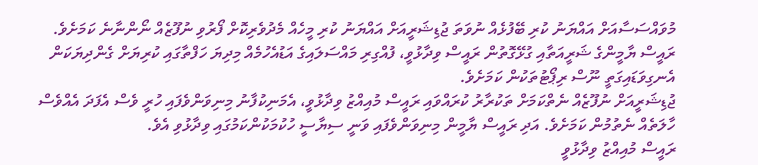މުވައްސަސާއަށް އައްޔަނު ކުރި ބޭފުޅެއް ނުވަތަ ޖުޑިޝަރީއަށް އައްޔަނު ކުރި މީހެއް މެދުވެރިކޮށް ފޯރުވި ނުފޫޒެއް ނޯންނާނެ ކަމަށެވެ.
ރައީސް ޔާމީންގެ ޝަރީއަތާއި ގުޅޭގޮތުން ރައީސް ވިދާޅުވީ، ފުއްގިރި މައްސަލައިގެ އަޑުއެހުމެއް މިދިޔަ ހަފްތާގައި ކުރިޔަށް ގެންދިޔަކަން އެނގިވަޑައިގަތީ ނޫސް ރިޕޯޓުތަކުން ކަމަށެވެ.
ޖުޑިޝަރީއަށް ނުފޫޒެއް ނެތްކަމަށް ތަކުރާރު ކުރައްވައި ރައީސް މުއިއްޒު ވިދާޅުވީ، އެމަނިކުފާނު މިނިވަންވެފައި ހުރީ ވެސް އެފަދަ އެއްވެސް ހާލަތެއް ނެތުމުން ކަމަށެވެ. އަދި ރައީސް ޔާމީން މިނިވަންވެފައި ވަނީ ސިޔާސީ ހުކުމަކުންކަމުގައި ވިދާޅުވި އެވެ.
ރައީސް މުއިއްޒު ވިދާޅުވީ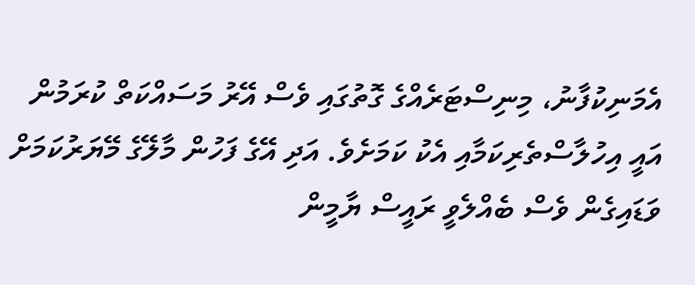އެމަނިކުފާނު، މިނިސްޓަރެއްގެ ގޮތުގައި ވެސް އޭރު މަސައްކަތް ކުރަމުން އައީ އިހުލާސްތެރިކަމާއި އެކު ކަމަށެވެ. އަދި އޭގެ ފަހުން މާލޭގެ މޭޔަރުކަމަށް ވަޑައިގެން ވެސް ބެއްލެވީ ރައީސް ޔާމީން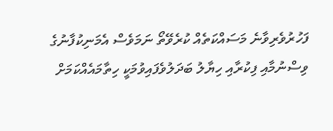ފަހުރުވެރިވާނެ މަސައްކަތެއް ކުރެވޭތޯ ނަމަވެސް އެމަނިކުފާނުގެ ވިސްނުމާއި ފިކުރާއި ހިޔާލު ބަދަލުވެފައިވުމަކީ ހިތާމައެއްކަމަށް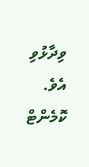ވިދާޅުވި އެވެ.
ކޮމެންޓް